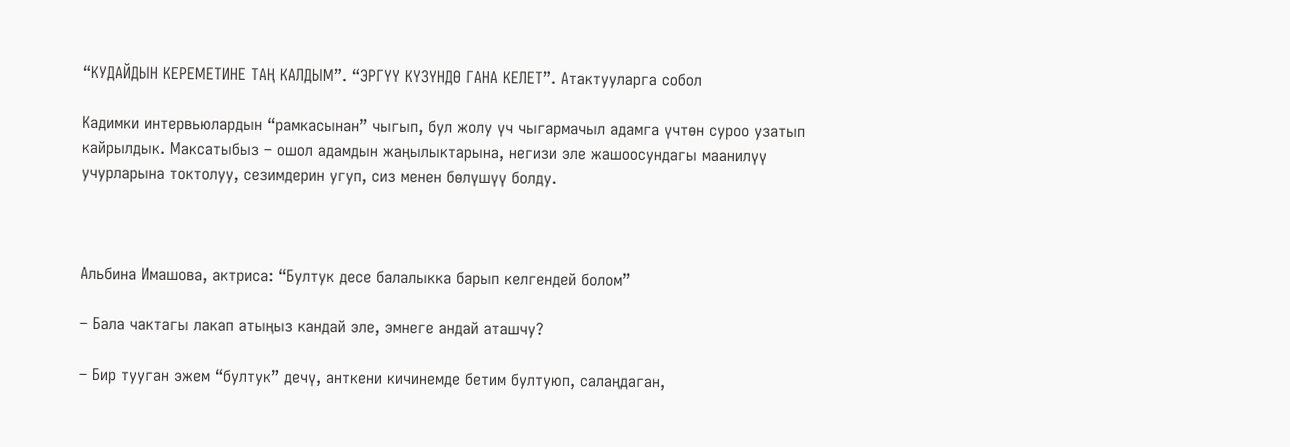“КУДАЙДЫН КЕРЕМЕТИНЕ ТАҢ КАЛДЫМ”. “ЭРГҮҮ КҮЗҮНДӨ ГАНА КЕЛЕТ”. Атактууларга собол

Кадимки интервьюлардын “рамкасынан” чыгып, бул жолу үч чыгармачыл адамга үчтөн суроо узатып кайрылдык. Максатыбыз – ошол адамдын жаңылыктарына, негизи эле жашоосундагы маанилүү учурларына токтолуу, сезимдерин угуп, сиз менен бөлүшүү болду.



Альбина Имашова, актриса: “Бултук десе балалыкка барып келгендей болом”

– Бала чактагы лакап атыңыз кандай эле, эмнеге андай аташчу?

– Бир тууган эжем “бултук” дечү, анткени кичинемде бетим бултуюп, салаңдаган,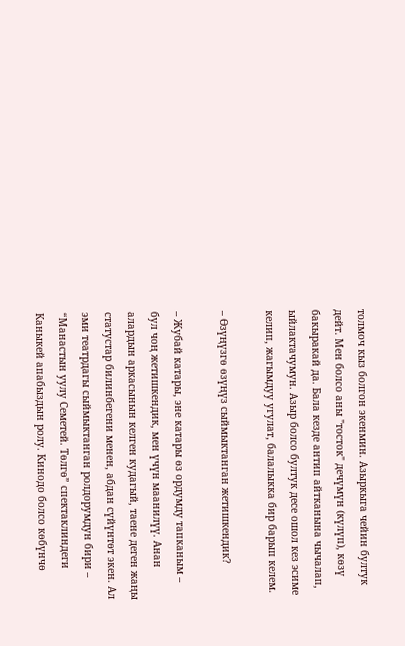толмоч кыз болгон экенмин. Азыркыга чейин бултук дейт. Мен болсо аны "тосток" дечүмүн (күлүп), көзү бакыракай да. Бала кезде антип айтканына чычалап, ыйлактачумун. Азыр болсо бултук десе ошол кез эсиме келип, жагымдуу угулат, балалыкка бир барып келем.

– Өзүңүзгө өзүңүз сыймыктанган жетишкендик?

– Жубай катары, эне катары өз ордумду тапканым – бул чоң жетишкендик, мен үчүн маанилүү. Анан алардын аркасынын келген кудагый, таене деген жаңы статустар билинбегени менен, абдан сүйүнтөт экен. Ал эми театрдагы сыймыктанган ролдорумдун бири – “Манастын уулу Семетей. Төлгө” спектаклиндеги Каныкей апабыздын ролу. Кинодо болсо көбүнчө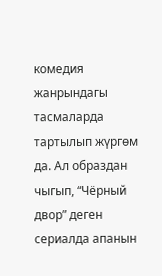комедия жанрындагы тасмаларда тартылып жүргөм да. Ал образдан чыгып, “Чёрный двор” деген сериалда апанын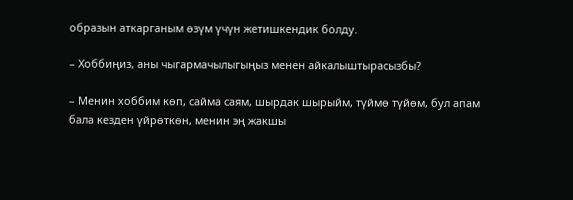образын аткарганым өзүм үчүн жетишкендик болду.

– Хоббиңиз, аны чыгармачылыгыңыз менен айкалыштырасызбы?

– Менин хоббим көп, сайма саям, шырдак шырыйм, түймө түйөм, бул апам бала кезден үйрөткөн, менин эң жакшы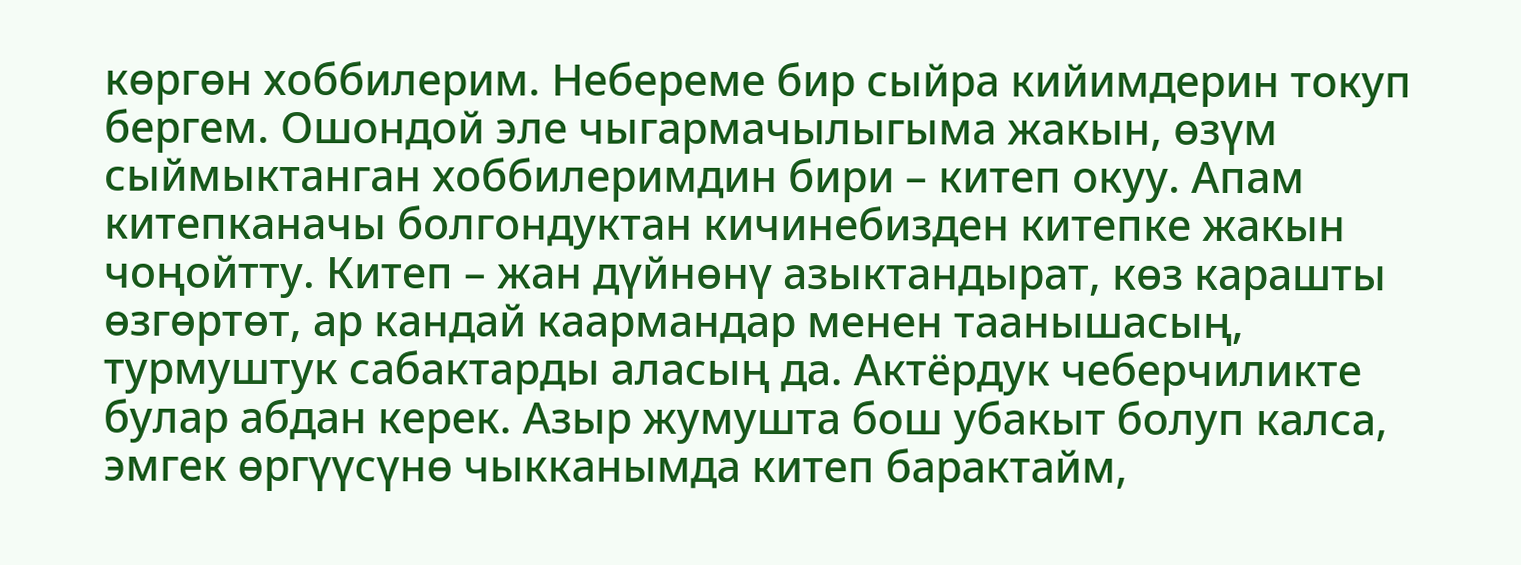көргөн хоббилерим. Небереме бир сыйра кийимдерин токуп бергем. Ошондой эле чыгармачылыгыма жакын, өзүм сыймыктанган хоббилеримдин бири – китеп окуу. Апам китепканачы болгондуктан кичинебизден китепке жакын чоңойтту. Китеп – жан дүйнөнү азыктандырат, көз карашты өзгөртөт, ар кандай каармандар менен таанышасың, турмуштук сабактарды аласың да. Актёрдук чеберчиликте булар абдан керек. Азыр жумушта бош убакыт болуп калса, эмгек өргүүсүнө чыкканымда китеп барактайм,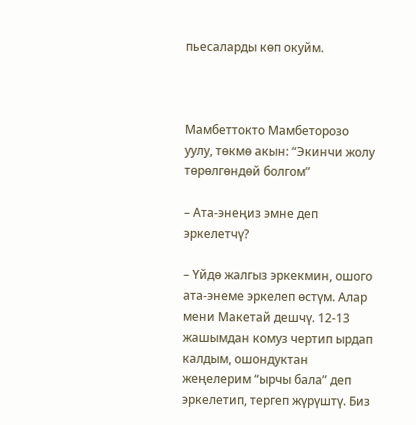пьесаларды көп окуйм.



Мамбеттокто Мамбеторозо уулу, төкмө акын: “Экинчи жолу төрөлгөндөй болгом”

– Ата-энеңиз эмне деп эркелетчү?

– Үйдө жалгыз эркекмин, ошого ата-энеме эркелеп өстүм. Алар мени Макетай дешчү. 12-13 жашымдан комуз чертип ырдап калдым, ошондуктан жеңелерим “ырчы бала” деп эркелетип, тергеп жүрүштү. Биз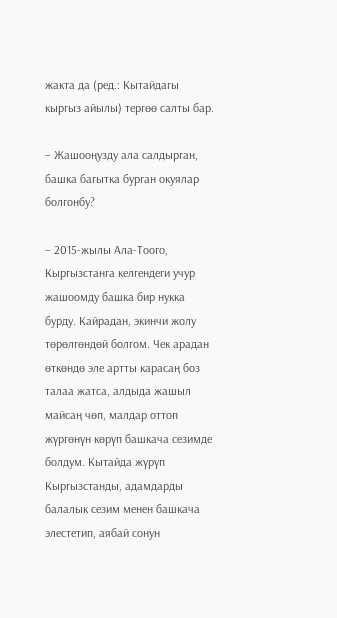жакта да (ред.: Кытайдагы кыргыз айылы) тергөө салты бар.

– Жашооңузду ала салдырган, башка багытка бурган окуялар болгонбу?

– 2015-жылы Ала-Тоого, Кыргызстанга келгендеги учур жашоомду башка бир нукка бурду. Кайрадан, экинчи жолу төрөлгөндөй болгом. Чек арадан өткөндө эле артты карасаң боз талаа жатса, алдыда жашыл майсаң чөп, малдар оттоп жүргөнүн көрүп башкача сезимде болдум. Кытайда жүрүп Кыргызстанды, адамдарды балалык сезим менен башкача элестетип, аябай сонун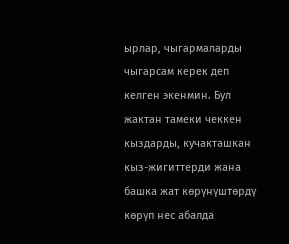ырлар, чыгармаларды чыгарсам керек деп келген экенмин. Бул жактан тамеки чеккен кыздарды, кучакташкан кыз-жигиттерди жана башка жат көрүнүштөрдү көрүп нес абалда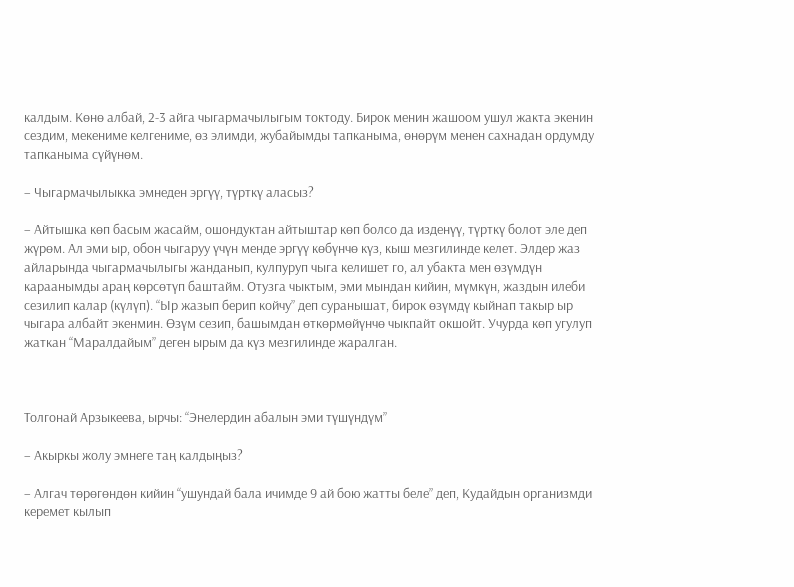калдым. Көнө албай, 2-3 айга чыгармачылыгым токтоду. Бирок менин жашоом ушул жакта экенин сездим, мекениме келгениме, өз элимди, жубайымды тапканыма, өнөрүм менен сахнадан ордумду тапканыма сүйүнөм.

– Чыгармачылыкка эмнеден эргүү, түрткү аласыз?

– Айтышка көп басым жасайм, ошондуктан айтыштар көп болсо да изденүү, түрткү болот эле деп жүрөм. Ал эми ыр, обон чыгаруу үчүн менде эргүү көбүнчө күз, кыш мезгилинде келет. Элдер жаз айларында чыгармачылыгы жанданып, кулпуруп чыга келишет го, ал убакта мен өзүмдүн караанымды араң көрсөтүп баштайм. Отузга чыктым, эми мындан кийин, мүмкүн, жаздын илеби сезилип калар (күлүп). “Ыр жазып берип койчу” деп суранышат, бирок өзүмдү кыйнап такыр ыр чыгара албайт экенмин. Өзүм сезип, башымдан өткөрмөйүнчө чыкпайт окшойт. Учурда көп угулуп жаткан “Маралдайым” деген ырым да күз мезгилинде жаралган.



Толгонай Арзыкеева, ырчы: “Энелердин абалын эми түшүндүм”

– Акыркы жолу эмнеге таң калдыңыз?

– Алгач төрөгөндөн кийин “ушундай бала ичимде 9 ай бою жатты беле” деп, Кудайдын организмди керемет кылып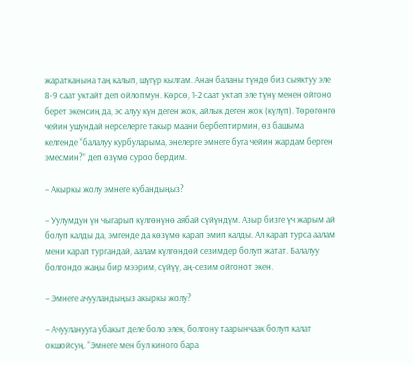жаратканына таң калып, шүгүр кылгам. Анан баланы түндө биз сыяктуу эле 8-9 саат уктайт деп ойлопмун. Көрсө, 1-2 саат уктап эле түнү менен ойгоно берет экенсиң да, эс алуу күн деген жок, айлык деген жок (күлүп). Төрөгөнгө чейин ушундай нерселерге такыр маани бербептирмин, өз башыма келгенде “балалуу курбуларыма, энелерге эмнеге буга чейин жардам берген эмесмин?” деп өзүмө суроо бердим.

– Акыркы жолу эмнеге кубандыңыз?

– Уулумдун үн чыгарып күлгөнүнө аябай сүйүндүм. Азыр бизге үч жарым ай болуп калды да, эмгенде да көзүмө карап эмип калды. Ал карап турса аалам мени карап тургандай, аалам күлгөндөй сезимдер болуп жатат. Балалуу болгондо жаңы бир мээрим, сүйүү, аң-сезим ойгонот экен.

– Эмнеге ачууландыңыз акыркы жолу?

– Ачууланууга убакыт деле боло элек, болгону таарынчаак болуп калат окшойсуң. “Эмнеге мен бул киного бара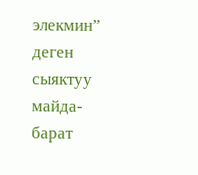элекмин” деген сыяктуу майда-барат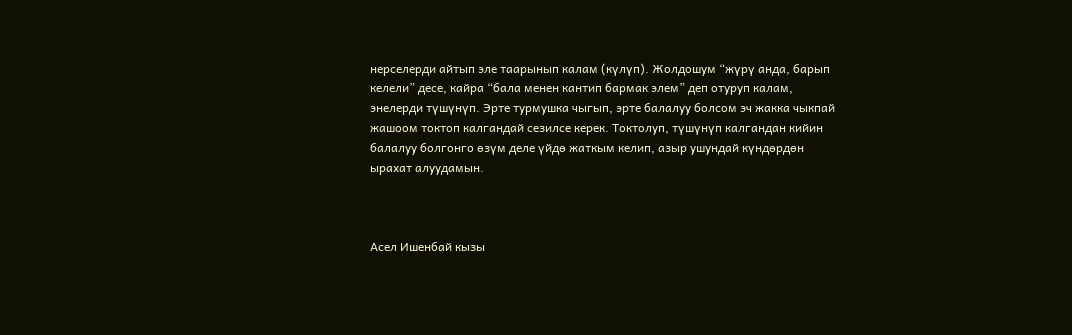нерселерди айтып эле таарынып калам (күлүп). Жолдошум “жүрү анда, барып келели” десе, кайра “бала менен кантип бармак элем” деп отуруп калам, энелерди түшүнүп. Эрте турмушка чыгып, эрте балалуу болсом эч жакка чыкпай жашоом токтоп калгандай сезилсе керек. Токтолуп, түшүнүп калгандан кийин балалуу болгонго өзүм деле үйдө жаткым келип, азыр ушундай күндөрдөн ырахат алуудамын.



Асел Ишенбай кызы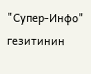"Супер-Инфо" гезитинин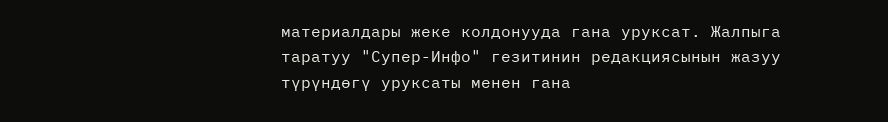материалдары жеке колдонууда гана уруксат. Жалпыга таратуу "Супер-Инфо" гезитинин редакциясынын жазуу түрүндөгү уруксаты менен гана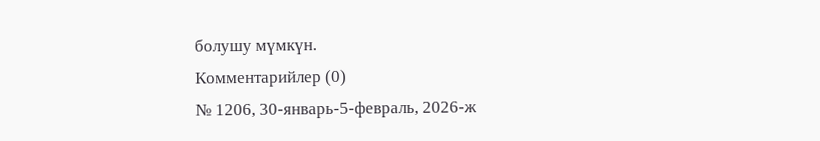болушу мүмкүн.
Комментарийлер (0)
№ 1206, 30-январь-5-февраль, 2026-ж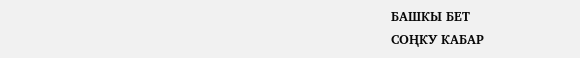БАШКЫ БЕТ
СОҢКУ КАБАР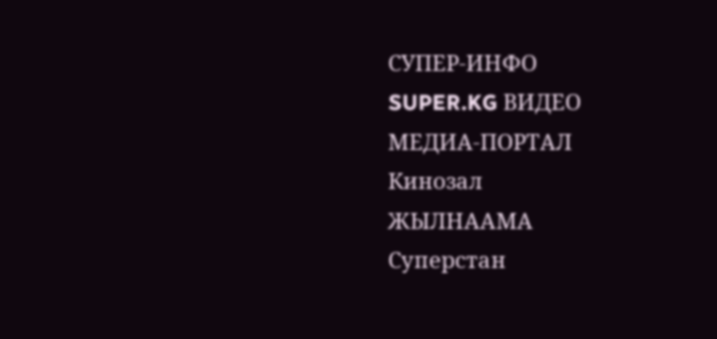СУПЕР-ИНФО
SUPER.KG ВИДЕО
МЕДИА-ПОРТАЛ
Кинозал
ЖЫЛНААМА
Суперстан